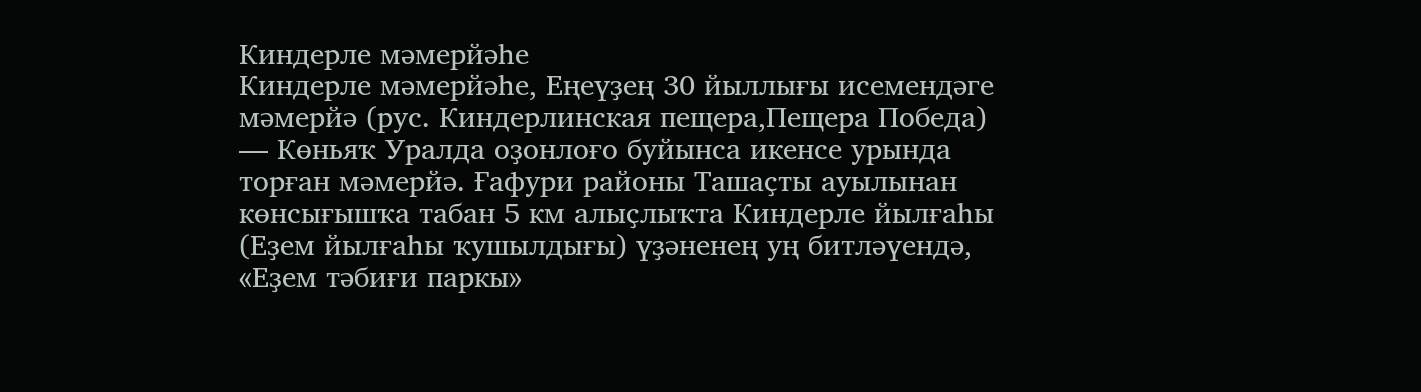Киндерле мәмерйәһе
Киндерле мәмерйәһе, Еңеүҙең 30 йыллығы исемендәге мәмерйә (рус. Киндерлинская пещера,Пещера Победа) — Көньяҡ Уралда оҙонлоғо буйынса икенсе урында торған мәмерйә. Ғафури районы Ташаҫты ауылынан көнсығышҡа табан 5 км алыҫлыҡта Киндерле йылғаһы (Еҙем йылғаһы ҡушылдығы) үҙәненең уң битләүендә, «Еҙем тәбиғи паркы»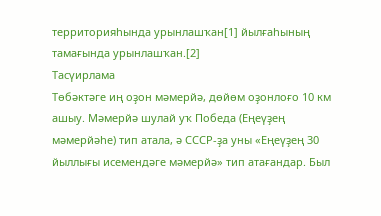территорияһында урынлашҡан[1] йылғаһының тамағында урынлашҡан.[2]
Тасүирлама
Төбәктәге иң оҙон мәмерйә, дөйөм оҙонлоғо 10 км ашыу. Мәмерйә шулай уҡ Победа (Еңеүҙең мәмерйәһе) тип атала, ә СССР-ҙа уны «Еңеүҙең 30 йыллығы исемендәге мәмерйә» тип атағандар. Был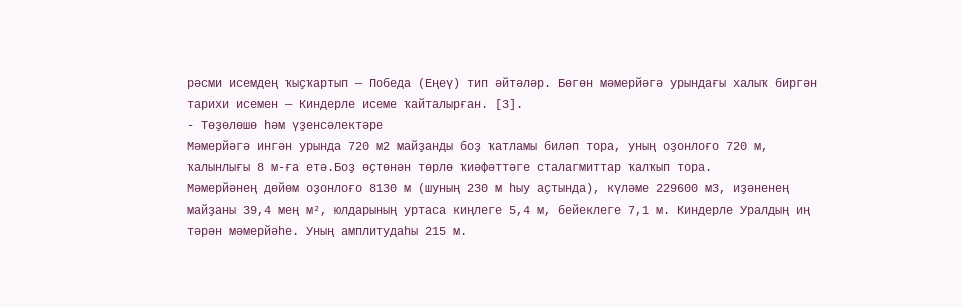рәсми исемдең ҡыҫҡартып — Победа (Еңеү) тип әйтәләр. Бөгөн мәмерйәгә урындағы халыҡ биргән тарихи исемен — Киндерле исеме ҡайталырған. [3].
- Төҙөлөшө һәм үҙенсәлектәре
Мәмерйәгә ингән урында 720 м2 майҙанды боҙ ҡатламы биләп тора, уның оҙонлоғо 720 м, ҡалынлығы 8 м-ға етә.Боҙ өҫтөнән төрлө ҡиәфәттәге сталагмиттар ҡалҡып тора.
Мәмерйәнең дөйөм оҙонлоғо 8130 м (шуның 230 м һыу аҫтында), күләме 229600 м3, иҙәненең майҙаны 39,4 мең м², юлдарының уртаса киңлеге 5,4 м, бейеклеге 7,1 м. Киндерле Уралдың иң тәрән мәмерйәһе. Уның амплитудаһы 215 м.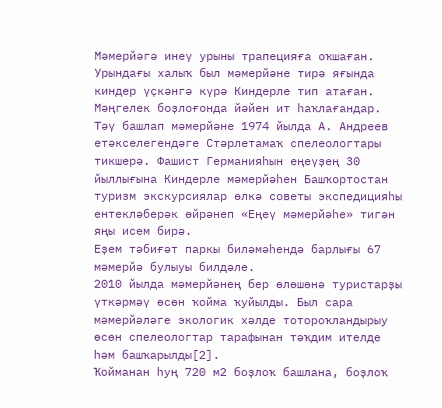Мәмерйәгә инеү урыны трапецияға оҡшаған.
Урындағы халыҡ был мәмерйәне тирә яғында киндер үҫкәнгә күрә Киндерле тип атаған. Мәңгелек боҙлоғонда йәйен ит һаҡлағандар.
Тәү башлап мәмерйәне 1974 йылда А. Андреев етәкселегендәге Стәрлетамаҡ спелеологтары тикшерә. Фашист Германияһын еңеүҙең 30 йыллығына Киндерле мәмерйәһен Башҡортостан туризм экскурсиялар өлкә советы экспедицияһы ентекләберәк өйрәнеп «Еңеү мәмерйәһе» тигән яңы исем бирә.
Еҙем тәбиғәт паркы биләмәһендә барлығы 67 мәмерйә булыуы билдәле.
2010 йылда мәмерйәнең бер өлөшөнә туристарҙы үткәрмәү өсөн ҡойма ҡуйылды. Был сара мәмерйәләге экологик хәлде тотороҡландырыу өсөн спелеологтар тарафынан тәҡдим ителде һәм башҡарылды[2].
Ҡойманан һуң 720 м2 боҙлоҡ башлана, боҙлоҡ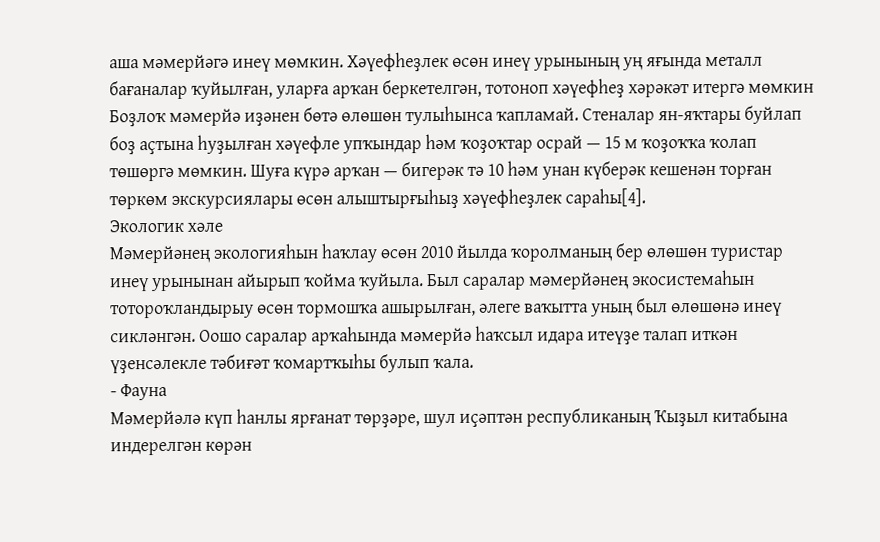аша мәмерйәгә инеү мөмкин. Хәүефһеҙлек өсөн инеү урынының уң яғында металл бағаналар ҡуйылған, уларға арҡан беркетелгән, тотоноп хәүефһеҙ хәрәкәт итергә мөмкин
Боҙлоҡ мәмерйә иҙәнен бөтә өлөшөн тулыһынса ҡапламай. Стеналар ян-яҡтары буйлап боҙ аҫтына һуҙылған хәүефле упҡындар һәм ҡоҙоҡтар осрай — 15 м ҡоҙоҡҡа ҡолап төшөргә мөмкин. Шуға күрә арҡан — бигерәк тә 10 һәм унан күберәк кешенән торған төркөм экскурсиялары өсөн алыштырғыһыҙ хәүефһеҙлек сараһы[4].
Экологик хәле
Мәмерйәнең экологияһын һаҡлау өсөн 2010 йылда ҡоролманың бер өлөшөн туристар инеү урынынан айырып ҡойма ҡуйыла. Был саралар мәмерйәнең экосистемаһын тотороҡландырыу өсөн тормошҡа ашырылған, әлеге ваҡытта уның был өлөшөнә инеү сикләнгән. Оошо саралар арҡаһында мәмерйә һаҡсыл идара итеүҙе талап иткән үҙенсәлекле тәбиғәт ҡомартҡыһы булып ҡала.
- Фауна
Мәмерйәлә күп һанлы ярғанат төрҙәре, шул иҫәптән республиканың Ҡыҙыл китабына индерелгән көрән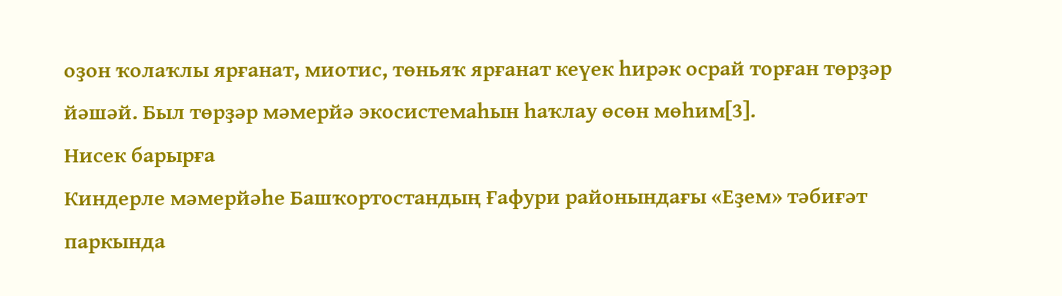оҙон ҡолаҡлы ярғанат, миотис, төньяҡ ярғанат кеүек һирәк осрай торған төрҙәр йәшәй. Был төрҙәр мәмерйә экосистемаһын һаҡлау өсөн мөһим[3].
Нисек барырға
Киндерле мәмерйәһе Башҡортостандың Ғафури районындағы «Еҙем» тәбиғәт паркында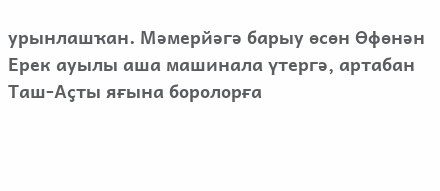урынлашҡан. Мәмерйәгә барыу өсөн Өфөнән Ерек ауылы аша машинала үтергә, артабан Таш-Аҫты яғына боролорға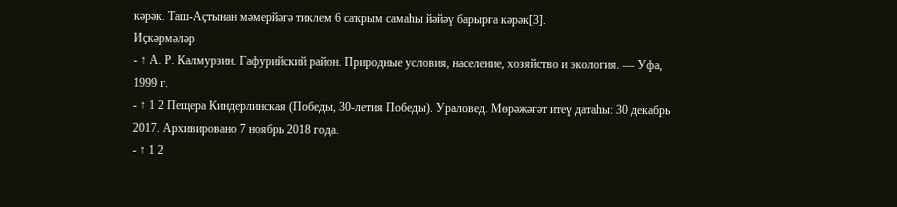кәрәк. Таш-Аҫтынан мәмерйәгә тиклем 6 саҡрым самаһы йәйәү барырға кәрәк[3].
Иҫкәрмәләр
- ↑ А. Р. Калмурзин. Гафурийский район. Природные условия, население, хозяйство и экология. — Уфа, 1999 г.
- ↑ 1 2 Пещера Киндерлинская (Победы, 30-летия Победы). Ураловед. Мөрәжәғәт итеү датаһы: 30 декабрь 2017. Архивировано 7 ноябрь 2018 года.
- ↑ 1 2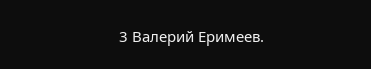3 Валерий Еримеев.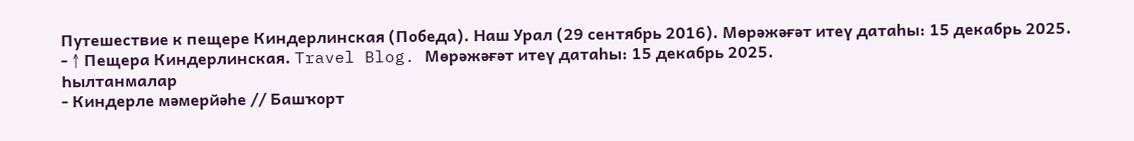Путешествие к пещере Киндерлинская (Победа). Наш Урал (29 сентябрь 2016). Мөрәжәғәт итеү датаһы: 15 декабрь 2025.
- ↑ Пещера Киндерлинская. Travel Blog. Мөрәжәғәт итеү датаһы: 15 декабрь 2025.
Һылтанмалар
- Киндерле мәмерйәһе // Башҡорт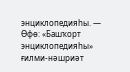энциклопедияһы. — Өфө: «Башҡорт энциклопедияһы» ғилми-нәшриәт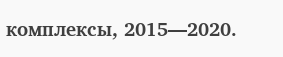комплексы, 2015—2020.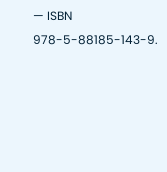— ISBN 978-5-88185-143-9.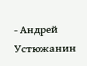- Андрей Устюжанин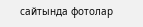сайтында фотолар